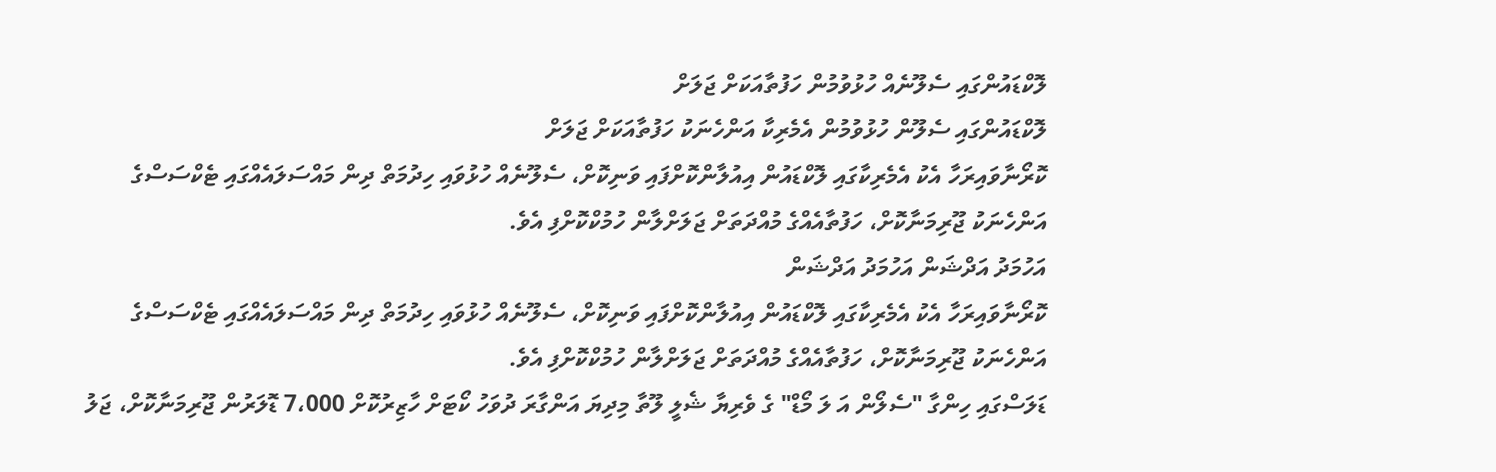ލޮކްޑައުންގައި ސެލޫނެއް ހުޅުވުމުން ހަފުތާއަކަށް ޖަލަށް
ލޮކްޑައުންގައި ސެލޫން ހުޅުވުމުން އެމެރިކާ އަންހެނަކު ހަފުތާއަކަށް ޖަލަށް
ކޮރޯނާވައިރަހާ އެކު އެމެރިކާގައި ލޮކްޑައުން އިއުލާންކޮށްފައި ވަނިކޮށް، ސެލޫނެއް ހުޅުވައި ހިދުމަތް ދިން މައްސަލައެއްގައި ޓެކްސަސްގެ އަންހެނަކު ޖޫރިމަނާކޮށް، ހަފުތާއެއްގެ މުއްދަތަށް ޖަލަށްލާން ހުމުކްކޮށްފި އެވެ.
އަހުމަދު އަދްޝަން އަހުމަދު އަދްޝަން
ކޮރޯނާވައިރަހާ އެކު އެމެރިކާގައި ލޮކްޑައުން އިއުލާންކޮށްފައި ވަނިކޮށް، ސެލޫނެއް ހުޅުވައި ހިދުމަތް ދިން މައްސަލައެއްގައި ޓެކްސަސްގެ އަންހެނަކު ޖޫރިމަނާކޮށް، ހަފުތާއެއްގެ މުއްދަތަށް ޖަލަށްލާން ހުމުކްކޮށްފި އެވެ.
ޑަލަސްގައި ހިންގާ "ސެލޯން އަ ލަ މޯޑް" ގެ ވެރިޔާ ޝެލީ ލޫތާ މިދިޔަ އަންގާރަ ދުވަހު ކޯޓަށް ހާޒިރުކޮށް 7،000 ޑޮލަރުން ޖޫރިމަނާކޮށް، ޖަލު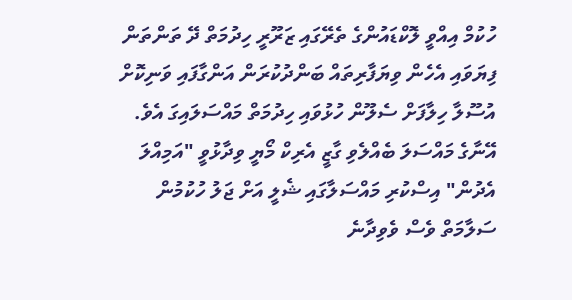ހުކުމް އިއްވީ ލޮކްޑައުންގެ ތެރޭގައި ޒަރޫރީ ހިދުމަތް ދޭ ތަންތަން ފިޔަވައި އެހެން ވިޔަފާރިތައް ބަންދުކުރަން އަންގާފައި ވަނިކޮށް އުސޫލާ ހިލާފަށް ސެލޫން ހުޅުވައި ހިދުމަތް މައްސަލައިގަ އެވެ.
އޭނާގެ މައްސަލަ ބެއްލެވި ގާޒީ އެރިކް މޯޔީ ވިދާޅުވީ "އަމިއްލަ އެދުން" އިސްކުރި މައްސަލާގައި ޝެލީ އަށް ޖަލު ހުކުމުން ސަލާމަތް ވެސް ވެވިދާނެ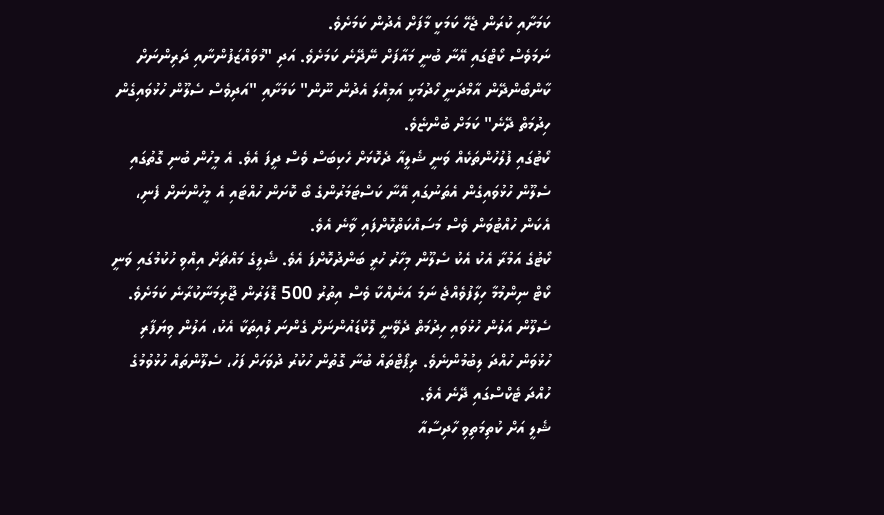ކަމަށާއި ކުރަން ޖެހޭ ކަމަކީ މާފަށް އެދުން ކަމަށެވެ.
ނަމަވެސް ކޯޓްގައި އޭނާ ބުނީ މައާފަށް ނޭދޭނެ ކަމަށެވެ. އަދި "މުވައްޒަފުންނާއި ދަރިންނަށް ކާންބޯންދޭން އާމްދަނީ ހޯދުމަކީ އަމިއްލަ އެދުން ނޫން" ކަމަށާއި "އަދިވެސް ސެލޫން ހުޅުވައިގެން ހިދުމަތް ދޭނެ" ކަމަށް ބުންޏެވެ.
ކޯޓުގައި ފުލުހުންތަކެއް ވަނީ ޝެލީއާ ދެކޮޅަށް ހެކިބަސް ވެސް ދީފަ އެވެ. އެ މީހުން ބުނި ގޮތުގައި ސެލޫން ހުޅުވައިގެން އެތަނުގައި އޭނާ ކަސްޓަމަރުންގެ ބޯ ކޮށަން ހުއްޓައި އެ މީހުންނަށް ފެނި، އެކަން ހުއްޓުވަން ވެސް މަސައްކަތްކޮށްފައި ވާނެ އެވެ.
ކޯޓުގެ އަމުރާ އެކު އެކު ސެލޫން މިހާރު ހުރީ ބަންދުކޮށްފަ އެވެ. ޝެލީގެ މައްޗަށް އިއްވި ހުކުމުގައި ވަނީ ކޯޓް ނިންމުމާ ހިލާފުވެއްޖެ ނަމަ އަނެއްކާ ވެސް އިތުރު 500 ޑޮލަރުން ޖޫރިމަނާކުރާނެ ކަމަށެވެ.
ސެލޫން އަލުން ހުޅުވައި ހިދުމަތް ދެވޭނީ ލޮކްޑައުންނަށް ގެންނަ ލުއިތަކާ އެކު، އަލުން ވިޔަފާރި ހުޅުވަން ހުއްދަ ލިބުމުންނެވެ. ރިޕޯޓްތައް ބުނާ ގޮތުން ހުކުރު ދުވަހަށް ފަހު، ސެލޫންތައް ހުޅުވުމުގެ ހުއްދަ ޓެކްސްގައި ދޭނެ އެވެ.
ޝެލީ އަށް ކުތިމަތިވި ހާދިސާއާ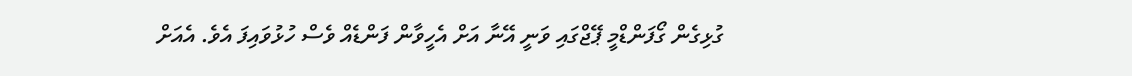ގުޅިގެން ގޯފަންޑްމީ ޕޭޖްގައި ވަނީ އޭނާ އަށް އެހީވާން ފަންޑެއް ވެސް ހުޅުވައިފަ އެވެ. އެއަށް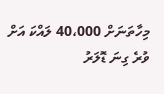މިހާތަނަށް 40،000 ލައްކަ އަށް ވުރެ ގިނަ ޑޮލަރު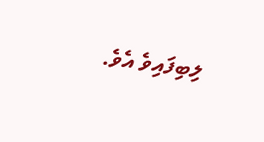ލިބިފައިވެ އެވެ.